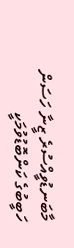މާބަނޑުވީއްސުރެ ޒީނާ ހަސަން ހަބީބުގެ ކަންބޮޑުވުމަކީ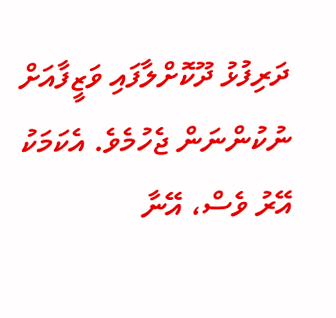ދަރިފުޅު ދޫކޮށްލާފައި ވަޒީފާއަށް ނުކުންނަން ޖެހުމެވެ. އެކަމަކު އޭރު ވެސް، އޭނާ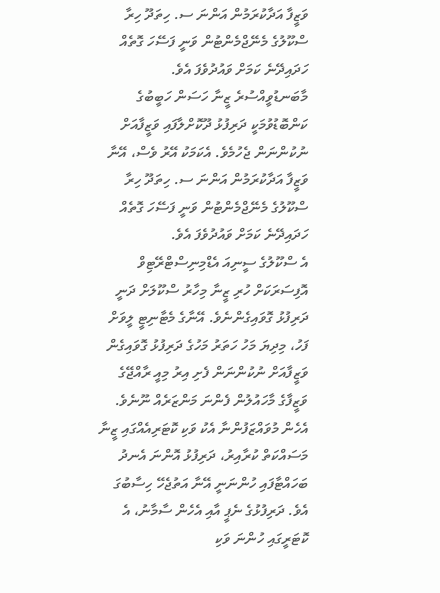ވަޒީފާ އަދާކުރަމުން އަންނަ ސ. ހިތަދޫ ހިރާ ސްކޫލުގެ މެނޭޖްމެންޓުން ވަނީ ފަސޭހަ ގޮތެއް ހަދައިދޭނެ ކަމަށް ވައުދުވެފަ އެވެ.
މާބަނޑުވީއްސުރެ ޒީނާ ހަސަން ހަބީބުގެ ކަންބޮޑުވުމަކީ ދަރިފުޅު ދޫކޮށްލާފައި ވަޒީފާއަށް ނުކުންނަން ޖެހުމެވެ. އެކަމަކު އޭރު ވެސް، އޭނާ ވަޒީފާ އަދާކުރަމުން އަންނަ ސ. ހިތަދޫ ހިރާ ސްކޫލުގެ މެނޭޖްމެންޓުން ވަނީ ފަސޭހަ ގޮތެއް ހަދައިދޭނެ ކަމަށް ވައުދުވެފަ އެވެ.
އެ ސްކޫލުގެ ސީނިއަ އެޑްމިނިސްޓްރޭޓިވް އޮފިސަރަކަށް ހުރި ޒީނާ މިހާރު ސްކޫލަށް ދަނީ ދަރިފުޅު ގޮވައިގެންނެވެ. އޭނާގެ މެޓާނިޓީ ލީވަށް ފަހު، މިދިޔަ މަހު ހަތަރު މަހުގެ ދަރިފުޅު ގޮވައިގެން ވަޒީފާއަށް ނުކުންނަން ފެށި އިރު މިއީ ރާއްޖޭގެ ވަޒީފާގެ މާހައުލުން ފެންނަ މަންޒަރެއް ނޫނެވެ.
އެހެން މުވައްޒަފުންނާ އެކު ވަކި ކޮޓަރިއެއްގައި ޒީނާ މަސައްކަތް ކުރާއިރު، ދަރިފުޅު އޮންނަ އެނދު ބަހައްޓާފައި ހުންނަނީ އޭނާ އަތުޖެހޭ ހިސާބުގަ އެވެ. ދަރިފުޅުގެ ނެޕީ އާއި އެހެން ސާމާނު، އެ ކޮޓަރީގައި ހުންނަ ވަކި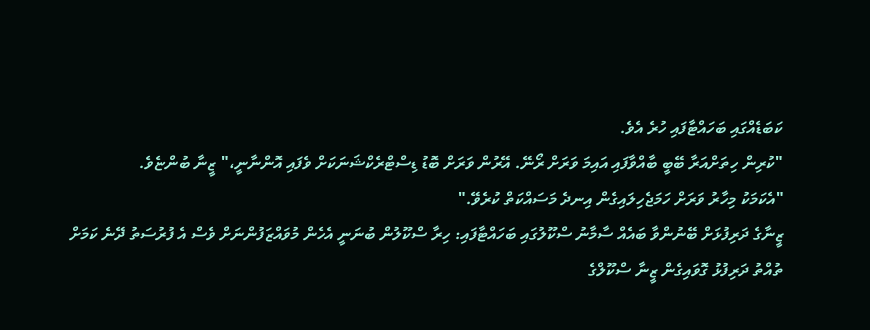ކަބަޑެއްގައި ބަހައްޓާފައި ހުރެ އެވެ.
"ކުރިން ހިތަށްއަރާ ބޭބީ ބާއްވާފައި އައިމަ ވަރަށް ރޯނޭ. އޭރުން ވަރަށް ބޮޑު ޑިސްޓްރެކްޝަނަކަށް ވެފައި އޮންނާނީ،" ޒީނާ ބުންޏެވެ.
"އެކަމަކު މިހާރު ވަރަށް ހަމަޖެހިލައިގެން އިނދެ މަސައްކަތް ކުރެވޭ."
ޒީނާގެ ދަރިފުޅަށް ބޭނުންވާ ބައެއް ސާމާނު ސްކޫލުގައި ބަހައްޓާފައި: ހިރާ ސްކޫލުން ބުނަނީ އެހެން މުވައްޒަފުންނަށް ވެސް އެ ފުރުސަތު ދޭނެ ކަމަށް
ތުއްތު ދަރިފުޅު ގޮވައިގެން ޒީނާ ސްކޫލްގެ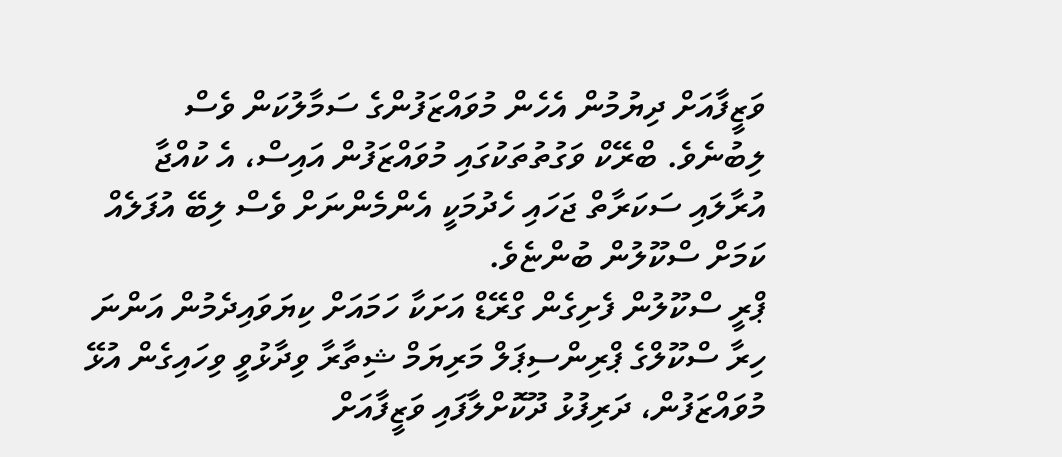ވަޒީފާއަށް ދިޔުމުން އެހެން މުވައްޒަފުންގެ ސަމާލުކަން ވެސް ލިބުނެވެ. ބްރޭކް ވަގުތުތަކުގައި މުވައްޒަފުން އައިސް، އެ ކުއްޖާ އުރާލައި ސަކަރާތް ޖަހައި ހެދުމަކީ އެންމެންނަށް ވެސް ލިބޭ އުފަލެއް ކަމަށް ސްކޫލުން ބުންޏެވެ.
ޕްރީ ސްކޫލުން ފެށިގެން ގްރޭޑް އަށަކާ ހަމައަށް ކިޔަވައިދެމުން އަންނަ ހިރާ ސްކޫލްގެ ޕްރިންސިޕަލް މަރިޔަމް ޝިތާރާ ވިދާޅުވީ ވިހައިގެން އުޅޭ މުވައްޒަފުން، ދަރިފުޅު ދޫކޮށްލާފައި ވަޒީފާއަށް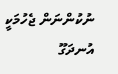ނުކުންނަން ޖެހުމަކީ އުނދަގޫ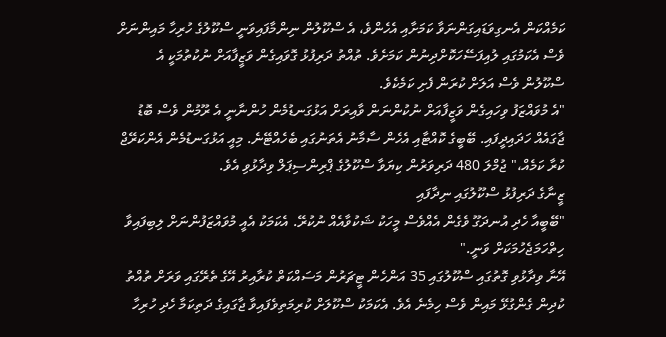ކަމެއްކަން އެނގިވަޑައިގަންނަވާ ކަމަށާއި އެހެންވެ، އެ ސްކޫލުން ނިންމާފައިވަނީ ސްކޫލުގެ ހުރިހާ މައިންނަށް ވެސް އެކަމުގައި ލުއިފަސޭހަކޮށްދިނުން ކަމަށެވެ. ތުއްތު ދަރިފުޅު ގޮވައިގެން ވަޒީފާއަށް ނުކުތުމަކީ އެ ސްކޫލުން ވެސް އަލަށް ކުރަން ފެށި ކަމެކެވެ.
"އެ މުވައްޒަފު ވިހައިގެން ވަޒީފާއަށް ނުކުންނަން ވާއިރަށް އަޅުގަނޑުމެން ހުންނާނީ އެ ރޫމުން ވެސް ބޮޑު ޖާގައެއް ހަދައިދީފައި. ބޭބީގެ ކޮއްޓާއި އެހެން ސާމާނު އެތަނުގައި ބެހެއްޓޭނެ. މިއީ އަޅުގަނޑުމެން އެންކަރޭޖް ކުރާ ކަމެއް،" ޖުމްލަ 480 ދަރިވަރުން ކިޔަވާ ސްކޫލުގެ ޕްރިންސިޕަލް ވިދާޅުވި އެވެ.
ޒީނާގެ ދަރިފުޅު ސްކޫލުގައި ނިދާފައި
"ބޭބީއާ ހެދި އުނދަގޫ ވެގެން އެއްވެސް މީހަކު ޝަކުވާއެއް ނުކުރޭ. އެކަމަކު އެއީ މުވައްޒަފުންނަށް ލިބިފައިވާ ހިތްހަމަޖެހުމަކަށް ވަނީ."
އޭނާ ވިދާޅުވި ގޮތުގައި ސްކޫލުގައި 35 އަންހެން ޓީޗަރުން މަސައްކަތް ކުރާއިރު އޭގެ ތެރޭގައި ވަރަށް ތުއްތު ކުދިން ގެންގުޅޭ މައިން ވެސް ހިމެނެ އެވެ. އެކަމަކު ސްކޫލަށް ކުރިމަތިވެފައިވާ ޖާގައިގެ ދަތިކަމާ ހެދި ހުރިހާ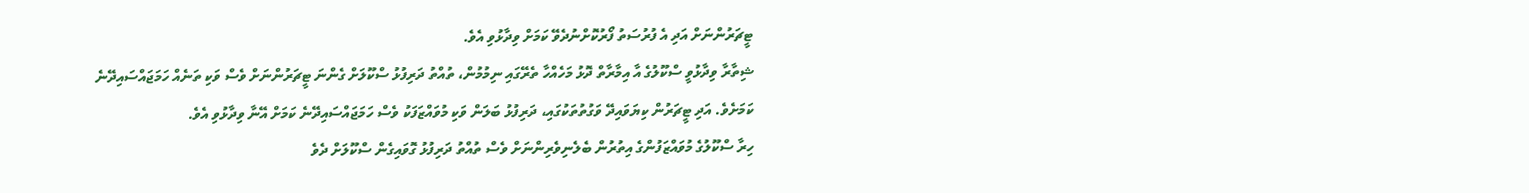ޓީޗަރުންނަށް އަދި އެ ފުރުސަތު ފޯރުކޮށްނުދެވޭ ކަމަށް ވިދާޅުވި އެވެ.
ޝިތާރާ ވިދާޅުވީ ސްކޫލުގެ އާ އިމާރާތް ދޮޅު މަހެއްހާ ތެރޭގައި ނިމުމުން، ތުއްތު ދަރިފުޅު ސްކޫލަށް ގެންނަ ޓީޗަރުންނަށް ވެސް ވަކި ތަނެއް ހަމަޖައްސައިދޭނެ ކަމަށެވެ. އަދި ޓީޗަރުން ކިޔަވައިދޭ ވަގުތުތަކުގައި، ދަރިފުޅު ބަލަން ވަކި މުވައްޒަފަކު ވެސް ހަމަޖައްސައިދޭނެ ކަމަށް އޭނާ ވިދާޅުވި އެވެ.
ހިރާ ސްކޫލުގެ މުވައްޒަފުންގެ އިތުރުން ބެލެނިވެރިންނަށް ވެސް ތުއްތު ދަރިފުޅު ގޮވައިގެން ސްކޫލަށް ދެވެ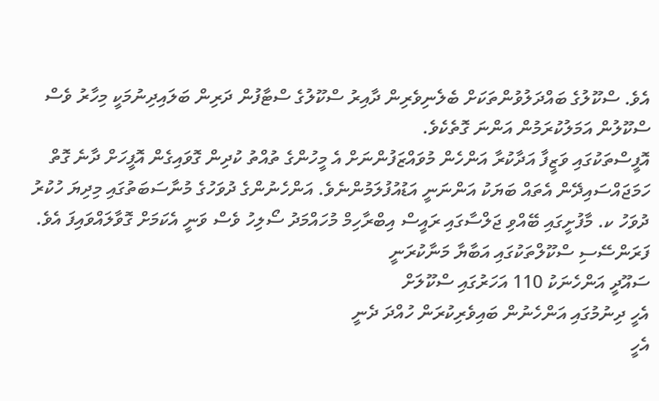އެވެ. ސްކޫލުގެ ބައްދަލުވުންތަކަށް ބެލެނިވެރިން ދާއިރު ސްކޫލުގެ ސްޓާފުން ދަރިން ބަލައިދިނުމަކީ މިހާރު ވެސް ސްކޫލުން އަމަލުކުރަމުން އަންނަ ގޮތެކެވެ.
އޮފީސްތަކުގައި ވަޒީފާ އަދާކުރާ އަންހެން މުވައްޒަފުންނަށް އެ މީހުންގެ ތުއްތު ކުދިން ގޮވައިގެން އޮފީހަށް ދާނެ ގޮތް ހަމަޖައްސައިދޭން އެތައް ބަޔަކު އަންނަނީ އަޑުއުފުލަމުންނެވެ. އަންހެނުންގެ ދުވަހުގެ މުނާސަބަތުގައި މިދިޔަ ހުކުރު ދުވަހު ކ. މާފުށީގައި ބޭއްވި ޖަލްސާގައި ރައީސް އިބްރާހިމް މުހައްމަދު ސޯލިހު ވެސް ވަނީ އެކަމަށް ގޮވާލައްވައިފަ އެވެ.
ފަރަންސޭސި ސްކޫލްތަކުގައި އަބާޔާ މަނާކުރަނީ
ސައޫދީ އަންހެނަކު 110 އަހަރުގައި ސްކޫލަށް
އެހީ ދިނުމުގައި އަންހެނުން ބައިވެރިކުރަން ހުއްދަ ދެނީ
އެހީ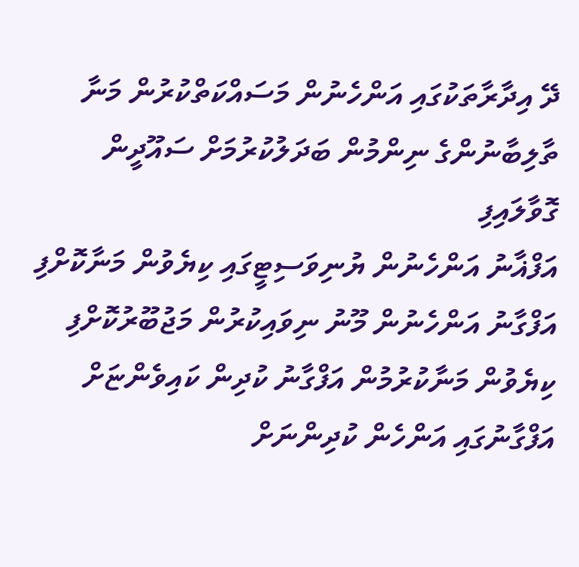ދޭ އިދާރާތަކުގައި އަންހެނުން މަސައްކަތްކުރުން މަނާ
ތާލިބާނުންގެ ނިންމުން ބަދަލުކުރުމަށް ސައޫދީން ގޮވާލައިފި
އަފްޣާނު އަންހެނުން ޔުނިވަސިޓީގައި ކިޔެވުން މަނާކޮށްފި
އަފްގާނު އަންހެނުން މޫނު ނިވައިކުރުން މަޖުބޫރުކޮށްފި
ކިޔެވުން މަނާކުރުމުން އަފްގާނު ކުދިން ކައިވެންޏަށް
އަފްގާނުގައި އަންހެން ކުދިންނަށް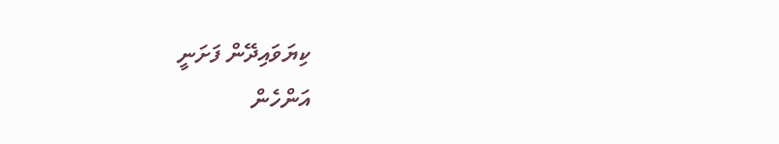ކިޔަވައިދޭން ފަށަނީ
އަންހެން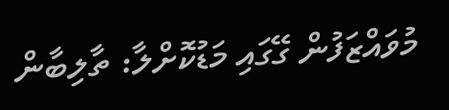މުވައްޒަފުން ގޭގައި މަޑުކޮށްލާ: ތާލިބާން